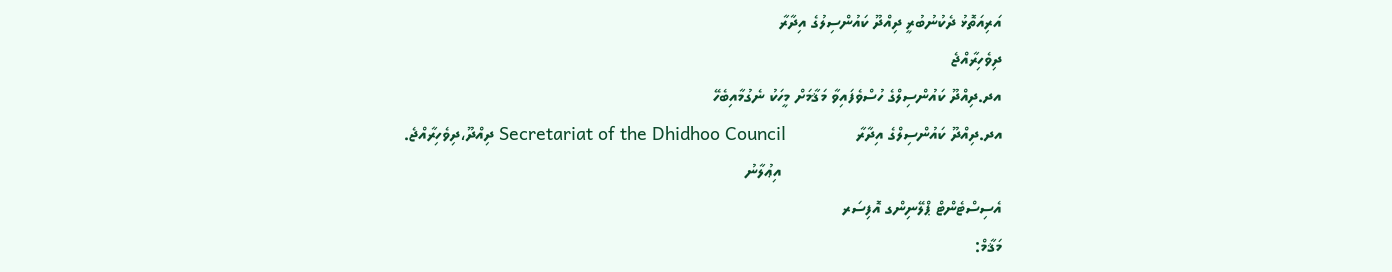އަރިއަތޮޅު ދެކުނުބުރީ ދިއްދޫ ކައުންސިލުގެ އިދާރާ
ދިވެހިރާއްޖެ
އދ.ދިއްދޫ ކައުންސިލްގެ ހުސްވެފައިވާ މަޤާމަށް މީހަކު ނެގުމާއިބެހޭ
އދ.ދިއްދޫ ކައުންސިލްގެ އިދާރާ               Secretariat of the Dhidhoo Council ދިއްދޫ،ދިވެހިރާއްޖެ.
                                               އިޢުލާނު
އެސިސްޓެންޓް ޕްލޭނިންގ އޮފިސަރ
މަޤާމް: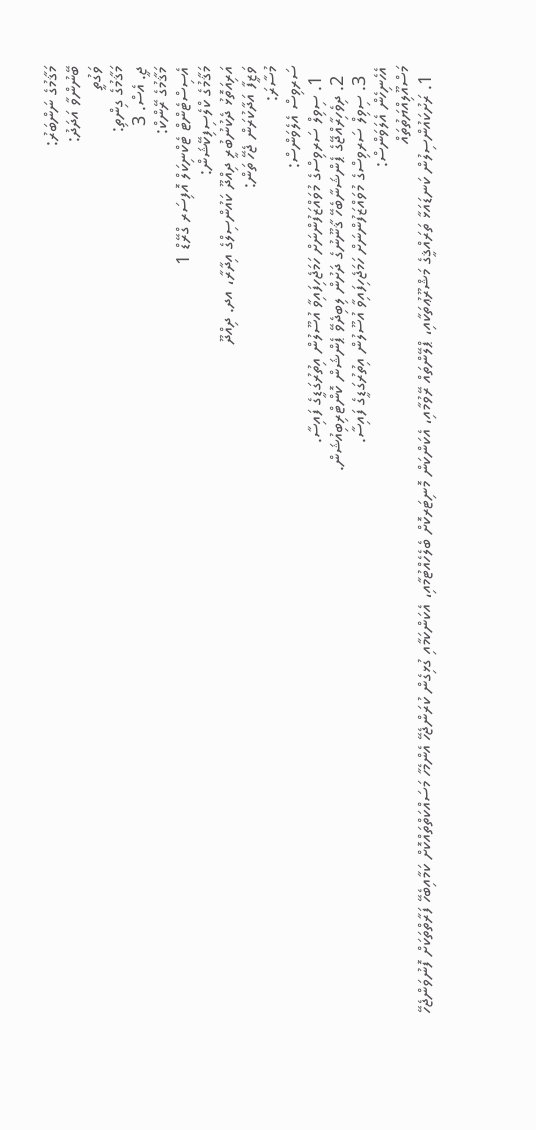މަޤާމުގެ ނަންބަރު:
ބޭނުންވާ އަދަދު:
ވަގުތީ
މަޤާމުގެ ގިންތި:
ޖީ. އެސް. 3
މަޤާމުގެ ރޭންކް:
އެސިސްޓެންޓް ޓެކްނިކަލް އޮފިސަރ ގްރޭޑް 1
މަޤާމުގެ ކްލެސިފިކޭޝަން:
އަރިއަތޮޅު ދެކުނުބުރީ ދިއްދޫ ކައުންސިލްގެ އިދާރާ، އދ. ދިއްދޫ
ވަޒީފާ އަދާކުރަން ޖެހޭ ތަން:
މުސާރަ:
ސަރވިސް އެލެވަންސް:
  1. ސިވިލް ސަރވިސްގެ މުވައްޒަފުންނަށް ހަމަޖެހިފައިވާ އުސޫލުން އިތުރުގަޑީގެ ފައިސާ.
  2. ދިވެހިރާއްޖޭގެ ޕެންޝަނާބެހޭ ޤާނޫނުގެ ދަށުން ލިބިދެވޭ ޕެންޝަން ކޮންޓްރިބިއުޝަން.
  3. ސިވިލް ސަރވިސްގެ މުވައްޒަފުންނަށް ހަމަޖެހިފައިވާ އުސޫލުން އިތުރުގަޑީގެ ފައިސާ.
އެހެނިހެން އެލަވަންސް:
މަސްއޫލިއްޔަތުތައް
  1. ރަށުކައުންސިލުން ކަނޑައަޅާ ތަރައްޤީގެ މަޝްރޫޢުތަކާއި، ޕްލޭންތައް ރޭވުމާއި، އެކަންކަން މޮނިޓަރކޮށް ބެލެހެއްޓުމާއި، އެކަންކަމާއި ގުޅިގެން ކުރަންޖެހޭ އެންމެހާ މަސައްކަތްތައްކޮށް ކަމާއިބެހޭ ފަރާތްތަކަށް ފޮނުވަންޖެހޭ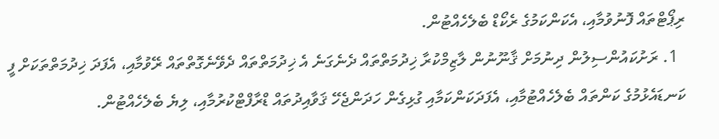ރިޕޯޓްތައް ފޮނުވުމާއި، އެކަންކަމުގެ ރެކޯޑް ބެލެހެއްޓުން.
  1. ރަށުކައުންސިލުން ދިނުމަށް ޤާނޫނުން ލާޒިމްކުރާ ޚިދުމަތްތައް ދެނެގަނެ އެ ޚިދުމަތްތައް ދެވޭނެގޮތްތައް ރޭވުމާއި، އެފަދަ ޚިދުމަތްތަކަށް ފީ ކަނޑައެޅުމުގެ ކަންތައް ބެލެހެއްޓުމާއި، އެފަދަކަންކަމާއި ގުޅިގެން ހަދަންޖެހޭ ޤަވާއިދުތައް ޑްރާފްޓްކުރުމާއި، ލިޔެ ބެލެހެއްޓުން.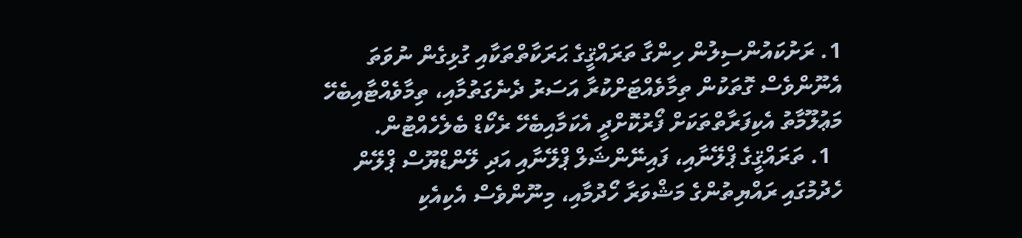1. ރަށުކައުންސިލުން ހިންގާ ތަރައްޤީގެ ޙަރަކާތްތަކާއި ގުޅިގެން ނުވަތަ އެނޫންވެސް ގޮތަކުން ތިމާވެއްޓަށްކުރާ އަސަރު ދެނެގަތުމާއި، ތިމާވެއްޓާއިބެހޭ މަޢުލޫމާތު އެކިފަރާތްތަކަށް ފޯރުކޮށްދީ އެކަމާއިބެހޭ ރެކޯޑް ބެލެހެއްޓުން.
  1. ތަރައްޤީގެ ޕްލޭނާއި، ފައިނޭންޝަލް ޕްލޭނާއި އަދި ލޭންޑްޔޫސް ޕްލޭން ހެދުމުގައި ރައްޔިތުންގެ މަޝްވަރާ ހޯދުމާއި، މިނޫންވެސް އެކިއެކި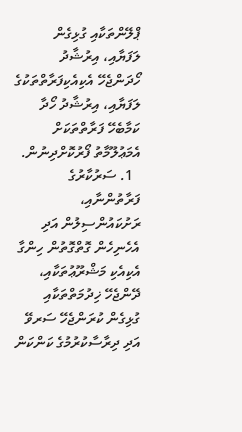ޕްލޭންތަކާއި ގުޅިގެން ލަފަޔާއި، އިރުޝާދު ހޯދަންޖެހޭ އެކިއެކިފަރާތްތަކުގެ ލަފަޔާއި، އިރުޝާދު ހޯދާ ކަމާބެހޭ ފަރާތްތަކަށް އެމަޢުލޫމާތު ފޯރުކޮށްދިނުން.
  1. ސަރުކާރުގެ ފަރާތުންނާއި، ރަށުކައުންސިލުން އަދި އެހެނިހެން ގޮތްގޮތުން ހިންގާ އެކިއެކި މަޝްރޫޢުތަކާއި، ދޭންޖެހޭ ޚިދުމަތްތަކާއި ގުޅިގެން ކުރަންޖެހޭ ސަރވޭ އަދި ދިރާސާކުރުމުގެ ކަންކަން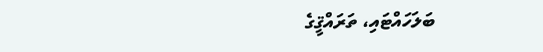ބަލަހައްޓައި، ތަރައްޤީގެ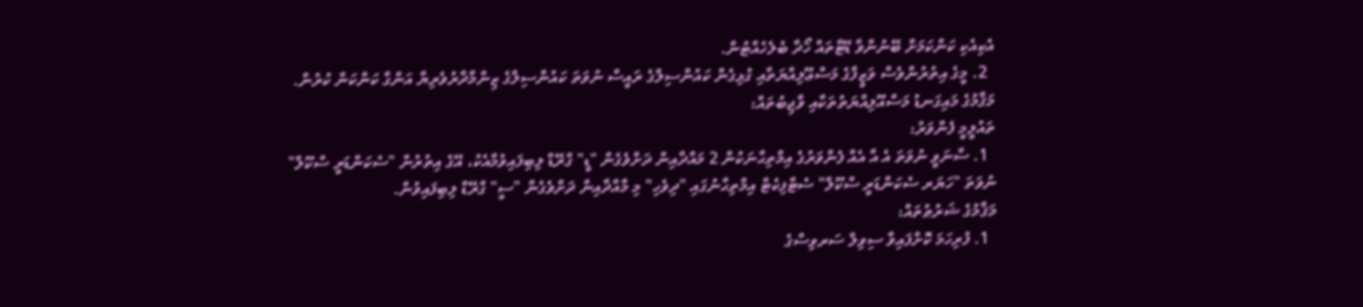އެކިއެކި ކަންކަމަށް ބޭނުންވާ ޑޭޓާތައް ހޯދާ ބެލެހެއްޓުން.
  2. މީގެ އިތުރުންވެސް ވަޒީފާގެ މަސްޢޫލިއްޔަތާއި ގުޅިގެން ކައުންސިލްގެ ރައީސް ނުވަތަ ކައުންސިލްގެ ޒިންމާދާރުވެރިޔާ އަންގާ ކަންކަން ކުރުން.
މަޤާމުގެ މައިގަނޑު މަސްއޫލިއްޔަތުތަކާއި ވާޖިބުތައް:
ތައުލީމީ ފެންވަރު:
  1. ސާނަވީ ނުވަތަ އެ އާ އެއް ފެންވަރުގެ އިމްތިޙާނަކުން 2 މައްދާއިން ދަށްވެގެން "ޑީ" ގްރޭޑް ލިބިފައިވުމާއެކު، އޭގެ އިތުރުން "ސެކަންޑަރީ ސްކޫލް" ނުވަތަ "ހަޔަރ ސެކަންޑަރީ ސްކޫލް" ސެޓްފިކެޓް އިމްތިޙާނުގައި "ދިވެހި" މި މާއްދާއިން ދަށްވެގެން "ސީ" ގްރޭޑް ލިބިފައިވުން.
މަޤާމުގެ ޝަރުޠުތައް:
  1. ފުރިހަމަ ކޮށްފައިވާ ސިވިލް ސަރވިސްގެ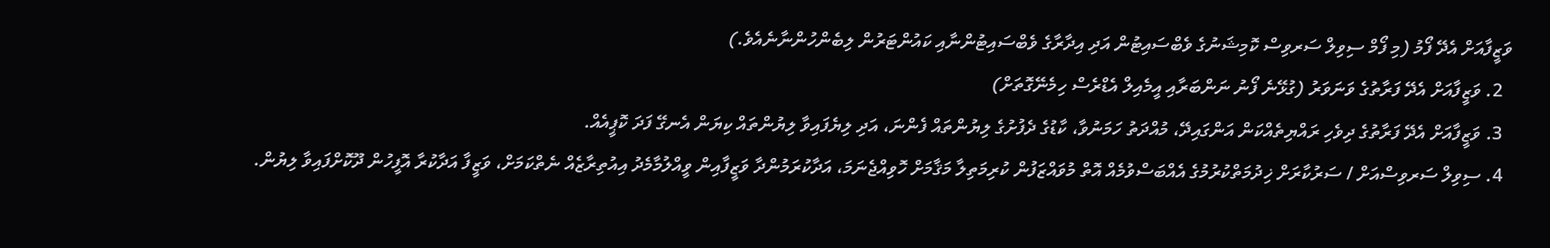ވަޒީފާއަށް އެދޭ ފޯމު (މި ފޯމް ސިވިލް ސަރވިސް ކޮމިޝަނުގެ ވެބްސައިޓުން އަދި އިދާރާގެ ވެބްސައިޓުންނާއި ކައުންޓަރުން ލިބެންހުންނާނެއެވެ.)
  2. ވަޒީފާއަށް އެދޭ ފަރާތުގެ ވަނަވަރު (ގުޅޭނެ ފޯނު ނަންބަރާއި އީމެއިލް އެޑްރެސް ހިމެނޭގޮތަށް)
  3. ވަޒީފާއަށް އެދޭ ފަރާތުގެ ދިވެހި ރައްޔިތެއްކަން އަންގައިދޭ، މުއްދަތު ހަމަނުވާ، ކާޑުގެ ދެފުށުގެ ލިޔުންތައް ފެންނަ، އަދި ލިޔެފައިވާ ލިޔުންތައް ކިޔަން އެނގޭ ފަދަ ކޮޕީއެއް.
  4. ސިވިލް ސަރވިސްއަށް / ސަރުކާރަށް ޚިދުމަތްކުރުމުގެ އެއްބަސްވުމެއް އޮތް މުވައްޒަފުން ކުރިމަތިލާ މަޤާމަށް ހޮވިއްޖެނަމަ، އަދާކުރަމުންދާ ވަޒީފާއިން ވީއްލުމާމެދު އިއުތިރާޒެއް ނެތްކަމަށް، ވަޒީފާ އަދާކުރާ އޮފީހުން ދޫކޮށްފައިވާ ލިޔުން.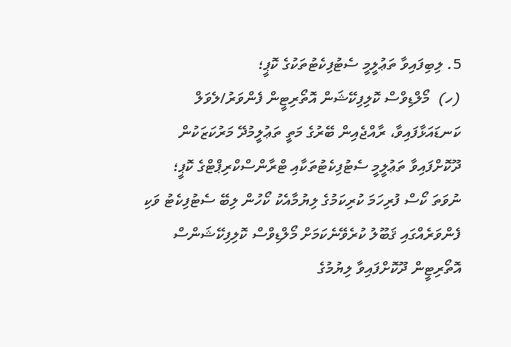5. ލިބިފައިވާ ތަޢުލީމީ ސެޓުފިކެޓުތަކުގެ ކޮޕީ؛
(ހ)  މޯލްޑިވްސް ކޮލިފިކޭޝަން އޮތޯރިޓީން ފެންވަރު/ލެވަލް ކަނޑައަޅާފައިވާ، ރާއްޖެއިން ބޭރުގެ މަތީ ތަޢުލީމުދޭ މަރުކަޒަކުން ދޫކޮށްފައިވާ ތަޢުލީމީ ސެޓުފިކެޓުތަކާއި ޓްރާންސްކްރިޕްޓްގެ ކޮޕީ؛  ނުވަތަ ކޯސް ފުރިހަމަ ކުރިކަމުގެ ލިޔުމާއެކު ކޯހުން ލިބޭ ސެޓުފިކެޓު ވަކި ފެންވަރެއްގައި ޤަބޫލު ކުރެވޭނެކަމަށް މޯލްޑިވްސް ކޮލިފިކޭޝަންސް އޮތޯރިޓީން ދޫކޮށްފައިވާ ލިޔުމުގެ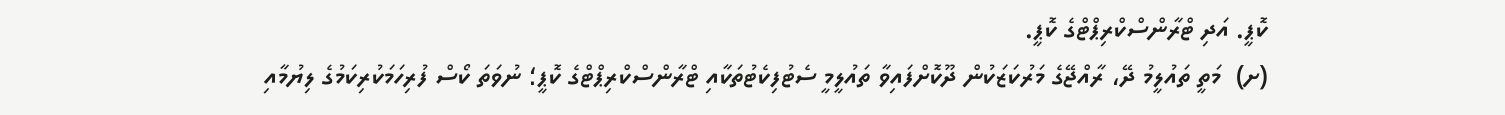ކޮޕީ. އަދި ޓްރާންސްކްރިޕްޓްގެ ކޮޕީ.
(ށ)  މަތީ ތައުލީމު ދޭ، ރާއްޖޭގެ މަރުކަޒަކުން ދޫކޮށްފައިވާ ތައުލީމީ ސެޓުފިކެޓުތަކާއި ޓްރާންސްކްރިޕްޓްގެ ކޮޕީ؛ ނުވަތަ ކޯސް ފުރިހަމަކުރިކަމުގެ ލިޔުމާއި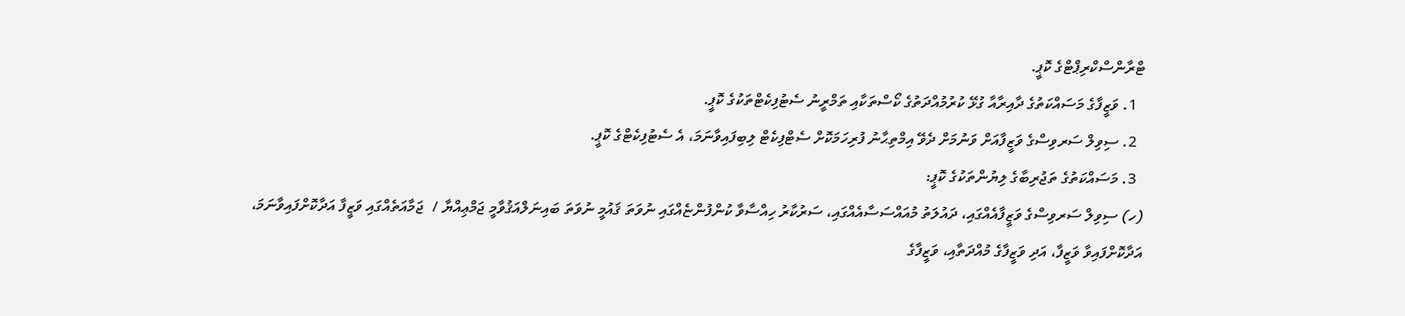ޓްރާންސްކްރިޕްޓްގެ ކޮޕީ.
  1. ވަޒީފާގެ މަސައްކަތުގެ ދާއިރާއާ ގުޅޭ ކުރުމުއްދަތުގެ ކޯސްތަކާއި ތަމްރީނު ސެޓުފިކެޓްތަކުގެ ކޮޕީ.
  2. ސިވިލް ސަރވިސްގެ ވަޒީފާއަށް ވަނުމަށް ދެވޭ އިމްތިޙާނު ފުރިހަމަކޮށް ސެޓްފިކެޓް ލިބިފައިވާނަމަ، އެ ސެޓުފިކެޓްގެ ކޮޕީ.
  3. މަސައްކަތުގެ ތަޖުރިބާގެ ލިޔުންތަކުގެ ކޮޕީ:
(ހ) ސިވިލް ސަރވިސްގެ ވަޒީފާއެއްގައި، ދައުލަތު މުއައްސަސާއެއްގައި، ސަރުކާރު ހިއްސާވާ ކުންފުންޏެއްގައި ނުވަތަ ޤައުމީ ނުވަތަ ބައިނަލްއަޤުވާމީ ޖަމްޢިއްޔާ /  ޖަމާއަތެއްގައި ވަޒީފާ އަދާކޮށްފައިވާނަމަ، އަދާކޮށްފައިވާ ވަޒީފާ، އަދި ވަޒީފާގެ މުއްދަތާއި، ވަޒީފާގެ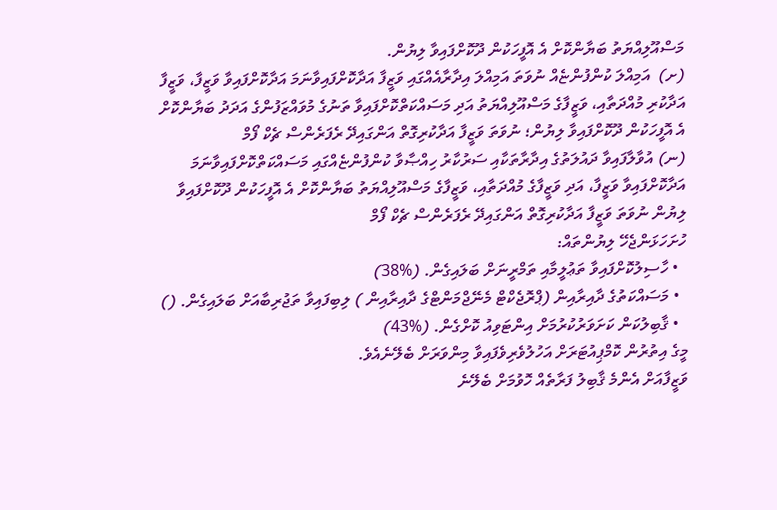މަސްއޫލިއްޔަތު ބަޔާންކޮށް އެ އޮފީހަކުން ދޫކޮށްފައިވާ ލިޔުން.
(ށ)  އަމިއްލަ ކުންފުންޏެއް ނުވަތަ އަމިއްލަ އިދާރާއެއްގައި ވަޒީފާ އަދާކޮށްފައިވާނަމަ އަދާކޮށްފައިވާ ވަޒީފާ، ވަޒީފާ އަދާކުރި މުއްދަތާއި، ވަޒީފާގެ މަސްއޫލިއްޔަތު އަދި މަސައްކަތްކޮށްފައިވާ ތަނުގެ މުވައްޒަފުންގެ އަދަދު ބަޔާންކޮށް އެ އޮފީހަކުން ދޫކޮށްފައިވާ ލިޔުން؛ ނުވަތަ ވަޒީފާ އަދާކުރިގޮތް އަންގައިދޭ ރެފަރެންސް ޗެކް ފޯމް
(ނ) އުވާލާފައިވާ ދައުލަތުގެ އިދާރާތަކާއި ސަރުކާރު ހިއްޞާވާ ކުންފުންޏެއްގައި މަސައްކަތްކޮށްފައިވާނަމަ އަދާކޮށްފައިވާ ވަޒީފާ، އަދި ވަޒީފާގެ މުއްދަތާއި، ވަޒީފާގެ މަސްއޫލިއްޔަތު ބަޔާންކޮށް އެ އޮފީހަކުން ދޫކޮށްފައިވާ ލިޔުން ނުވަތަ ވަޒީފާ އަދާކުރިގޮތް އަންގައިދޭ ރެފަރެންސް ޗެކް ފޯމް
ހުށަހަޅަންޖެހޭ ލިޔުންތައް:
  • ހާސިލުކޮށްފައިވާ ތަޢުލީމާއި ތަމްރީނަށް ބަލައިގެން. (%38)
  • މަސައްކަތުގެ ދާއިރާއިން (ޕްރޮޖެކްޓް މެނޭޖްމަންޓްގެ ދާއިރާއިން ) ލިބިފައިވާ ތަޖުރިބާއަށް ބަލައިގެން. ()
  • ޤާބިލުކަން ކަށަވަރުކުރުމަށް އިންޓަވިއު ކޮށްގެން. (%43)
މީގެ އިތުރުން ކޮމްޕިއުޓަރަށް އަހުލުވެރިވެފައިވާ މިންވަރަށް ބެލޭނެއެވެ.
ވަޒީފާއަށް އެންމެ ޤާބިލު ފަރާތެއް ހޮވުމަށް ބެލޭނެ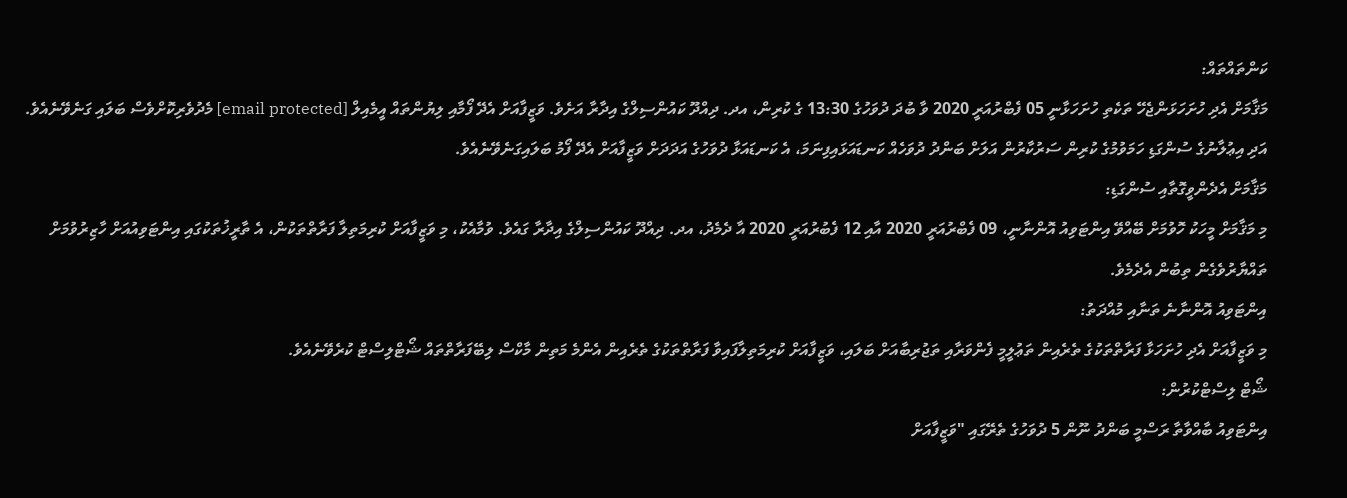ކަންތައްތައް:
މަޤާމަށް އެދި ހުށަހަޅަންޖެހޭ ތަކެތި ހުށަހަޅާނީ 05 ފެބްރުއަރީ 2020 ވާ ބުދަ ދުވަހުގެ 13:30 ގެ ކުރިން، އދ. ދިއްދޫ ކައުންސިލްގެ އިދާރާ އަށެވެ. ވަޒީފާއަށް އެދޭ ފޯމާއި ލިޔުންތައް އީމެއިލް [email protected] މެދުވެރިކޮށްވެސް ބަލައި ގަނެވޭނެއެވެ. އަދި އިޢުލާނުގެ ސުންގަޑި ހަމަވުމުގެ ކުރިން ސަރުކާރުން އަލަށް ބަންދު ދުވަހެއް ކަނޑައަޅައިފިނަމަ، އެ ކަނޑައަޅާ ދުވަހުގެ އަދަދަށް ވަޒީފާއަށް އެދޭ ފޯމު ބަލައިގަނެވޭނެއެވެ.
މަޤާމަށް އެދެންވީގޮތާއި ސުންގަޑި:
މި މަޤާމަށް މީހަކު ހޮވުމަށް ބޭއްވޭ އިންޓަވިއު އޮންނާނީ، 09 ފެބްރުއަރީ 2020 އާއި 12 ފެބުރުއަރީ 2020 އާ ދެމެދު، އދ. ދިއްދޫ ކައުންސިލްގެ އިދާރާ ގައެވެ. ވުމާއެކު، މި ވަޒީފާއަށް ކުރިމަތިލާ ފަރާތްތަކުން، އެ ތާރީޚުތަކުގައި އިންޓަވިއުއަށް ހާޒިރުވުމަށް ތައްޔާރުވެގެން ތިބުން އެދެމެވެ.
އިންޓަވިއު އޮންނާނެ ތަނާއި މުއްދަތު:
މި ވަޒީފާއަށް އެދި ހުށަހަޅާ ފަރާތްތަކުގެ ތެރެއިން ތަޢުލީމީ ފެންވަރާއި ތަޖުރިބާއަށް ބަލައި، ވަޒީފާއަށް ކުރިމަތިލާފައިވާ ފަރާތްތަކުގެ ތެރެއިން އެންމެ މަތިން މާކްސް ލިބޭފަރާތްތައް ޝޯޓްލިސްޓް ކުރެވޭނެއެވެ.
ޝޯޓް ލިސްޓްކުރުން:
އިންޓަވިއު ބާއްވާތާ ރަސްމީ ބަންދު ނޫން 5 ދުވަހުގެ ތެރޭގައި "ވަޒީފާއަށް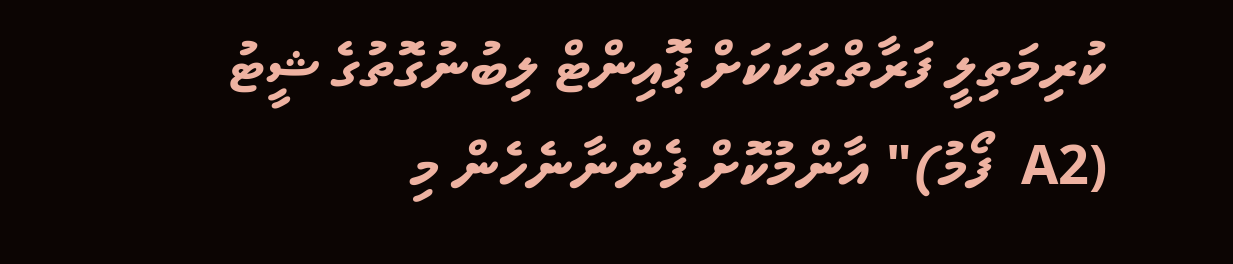ކުރިމަތިލީ ފަރާތްތަކަކަށް ޕޮއިންޓް ލިބުނުގޮތުގެ ޝީޓު (A2  ފޯމު)" އާންމުކޮށް ފެންނާނެހެން މި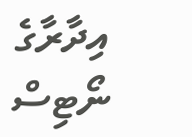އިދާރާގެ ނޯޓިސް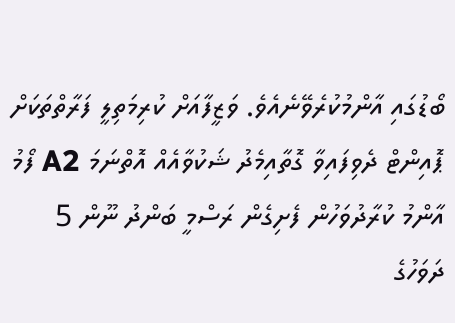ބޯޑުގައި އާންމުކުރެވޭނެއެވެ. ވަޒީފާއަށް ކުރިމަތިލީ ފަރާތްތަކަށް ޕޮއިންޓް ދެވިފައިވާ ގޮތާއިމެދު ޝަކުވާއެއް އޮތްނަމަ A2 ފޯމު އާންމު ކުރާދުވަހުން ފެށިގެން ރަސްމީ ބަންދު ނޫން 5 ދަވަހުގެ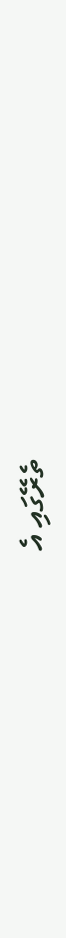ތެރޭގައި އެ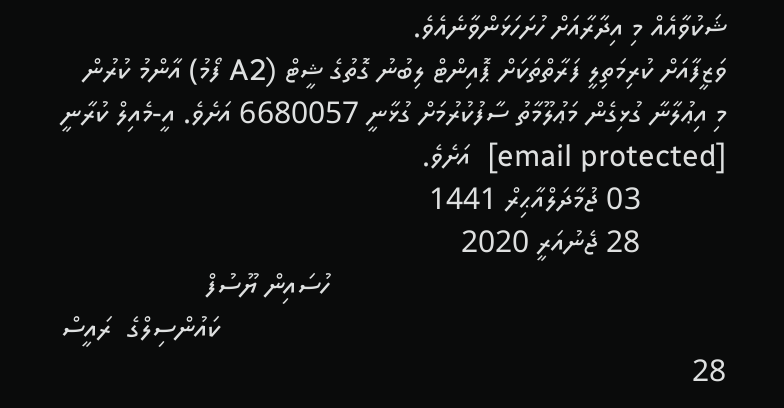ޝަކުވާއެއް މި އިދާރާއަށް ހުށަހަޅަންވާނެއެވެ.
ވަޒީފާއަށް ކުރިމަތިލީ ފަރާތްތަކަށް ޕޮއިންޓް ލިބުނު ގޮތުގެ ޝީޓް (A2 ފޯމު) އާންމު ކުރުން
މި އިޢުލާނާ ގުޅިގެން މަޢުލޫމާތު ސާފުކުރުމަށް ގުޅާނީ 6680057 އަށެވެ. އީ-މެއިލް ކުރާނީ  [email protected]  އަށެވެ.
           03 ޖުމާދަލްއާޙިރް 1441
           28 ޖެނުއަރީ 2020
                                                   ހުސައިން ޔޫސުފް
                                                                 ކައުންސިލްގެ  ރައީސް
28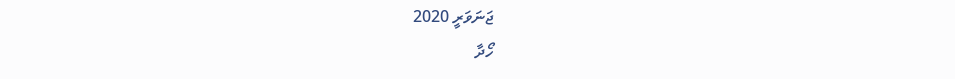ޖަނަވަރީ 2020
ހޯދާ